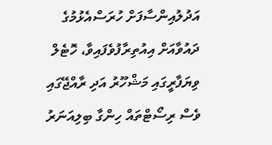އަދުލުއިންސާފަށް ހުރަސްއެޅުމުގެ ދައުވާއަށް އިއުތިރާފުވެފައިވާ، ހޮޓެލް ވިޔަފާރީގައި މަޝްހޫރު އަދި ރާއްޖޭގައި ވެސް ރިސޯޓްތައް ހިންގާ ބިލިއަނަރު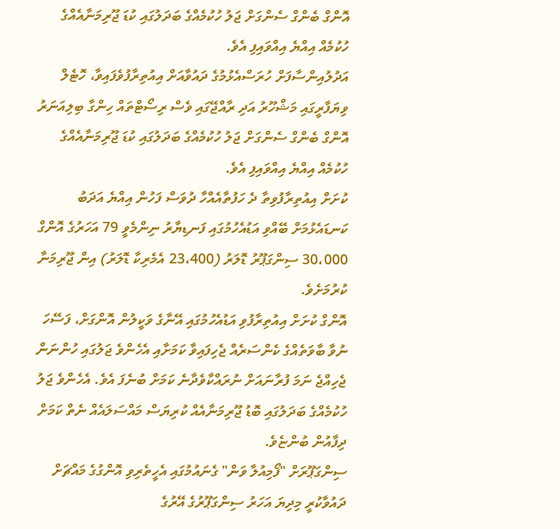އޮންގް ބެންގް ސެންގަށް ޖަލު ހުކުމެއްގެ ބަދަލުގައި ކުޑަ ޖޫރިމަނާއެއްގެ ހުކުމެއް އިއްޔެ އިއްވައިފި އެވެ.
އަދުލުއިންސާފަށް ހުރަސްއެޅުމުގެ ދައުވާއަށް އިއުތިރާފުވެފައިވާ، ހޮޓެލް ވިޔަފާރީގައި މަޝްހޫރު އަދި ރާއްޖޭގައި ވެސް ރިސޯޓްތައް ހިންގާ ބިލިއަނަރު އޮންގް ބެންގް ސެންގަށް ޖަލު ހުކުމެއްގެ ބަދަލުގައި ކުޑަ ޖޫރިމަނާއެއްގެ ހުކުމެއް އިއްޔެ އިއްވައިފި އެވެ.
ކުށަށް އިއުތިރާފުވިތާ ދެ ހަފުތާއެއްހާ ދުވަސް ފަހުން އިއްޔެ އަދަބު ކަނޑައެޅުމަށް ބޭއްވި އަޑުއެހުމުގައި ފަނޑިޔާރު ނިންމެވީ 79 އަހަރުގެ އޮންގް 30،000 ސިންގަޕޫރު ޑޮލަރު (23،400 އެމެރިކާ ޑޮލަރު) އިން ޖޫރިމަނާ ކުރުމަށެވެ.
އޮންގް ކުށަށް އިއުތިރާފުވި އަޑުއެހުމުގައި އޭނާގެ ވަކީލުން އޮންގަށް، ފަސޭހަ ނުވާ ބާވަތެއްގެ ކެންސަރެއް ޖެހިފައިވާ ކަމަށާއި އެހެންވެ ޖަލުގައި ހުންނަން ޖެހިއްޖެ ނަމަ ފުރާނައަށް ނުރައްކާވެދާނެ ކަމަށް ބުނެފަ އެވެ. އެހެންވެ ޖަލު ހުކުމެއްގެ ބަދަލުގައި ބޮޑު ޖޫރިމަނާއެއް ކުރިޔަސް މައްސަލައެއް ނެތް ކަމަށް ދިފާއުން ބުންޏެވެ.
ސިންގަޕޫރަށް "ފޯމިއުލާ ވަން" ގެނައުމުގައި އެހީތެރިވި އޮންގުގެ މައްޗަށް ދައުވާކުރީ މިދިޔަ އަހަރު ސިންގަޕޫރުގެ އޭރުގެ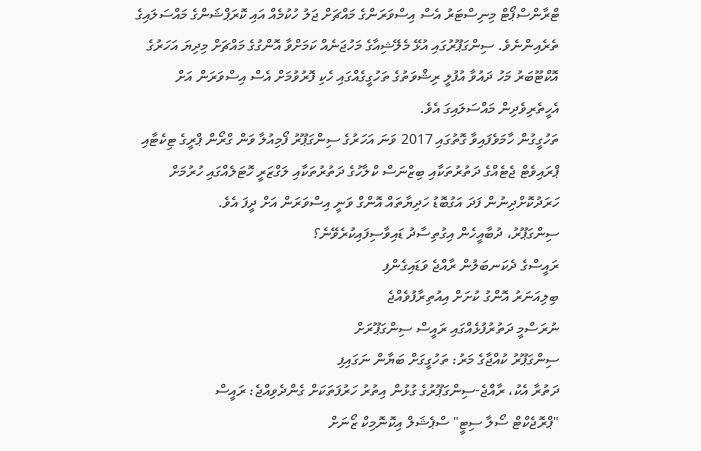ޓްރާންސްޕޯޓް މިނިސްޓަރު އެސް އިސްވަރަންގެ މައްޗަށް ޖަލު ހުކުމެއް އައި ކޮރަޕްޝަންގެ މައްސަލައިގެ ތެރެއިންނެވެ. ސިންގަޕޫރުގައި އުޅޭ މެލޭޝިއާގެ މަހުޖަނެއް ކަމަށްވާ އޮންގުގެ މައްޗަށް މިދިޔަ އަހަރުގެ އޮކްޓޫބަރު މަހު ދައުވާ އުފުލީ ރިޝްވަތުގެ ތަހުގީގެއްގައި ހެކި ފޮރުވުމަށް އެސް އިސްވަރަން އަށް އެހީތެރިވެދިން މައްސަލައިގަ އެވެ.
ތަހުގީގުން ހާމަވެފައިވާ ގޮތުގައި 2017 ވަނަ އަހަރުގެ ސިންގަޕޫރު ފޯމިއުލާ ވަން ގްރޯން ޕްރީގެ ޓިކެޓާއި ޕްރައިވެޓް ޖެޓެއްގެ ދަތުރުތަކާއި ބިޒްނަސް ކްލާހުގެ ދަތުރުތަކާއި ލަގްޒަރީ ހޮޓަލެއްގައި ހުރުމަށް ހަރަދުކޮށްދިނުން ފަދަ އަގުބޮޑު ހަދިޔާތައް އޮންގް ވަނީ އިސްވަރަން އަށް ދީފަ އެވެ.
ސިންގަޕޫރު، ދުބާއީހެން އިގުތިސާދު ޑައިވާސިފައިކުރެވޭނެ؟
ރައީސްގެ ދެކަނބަލުން ރާއްޖެ ވަޑައިގެންފި
ބިލިއަނަރު އޮންގު ކުށަށް އިއުތިރާފުވެއްޖެ
ނުރަސްމީ ދަތުރުފުޅެއްގައި ރައީސް ސިންގަޕޫރަށް
ސިންގަޕޫރު ކުއްޖާގެ މަރު: ތަހުގީގަށް ބަޔާން ނަގައިފި
ދަތުރާ އެކު، ރާއްޖެ-ސިންގަޕޫރުގެ ގުޅުން އިތުރު ހަރުފަތަކަށް ގެންދެވިއްޖެ: ރައީސް
"ޕްރޮޖެކްޓް ސޯލާ ސިޓީ" ސްޕެޝަލް އިކޮނޮމިކް ޒޯނަށް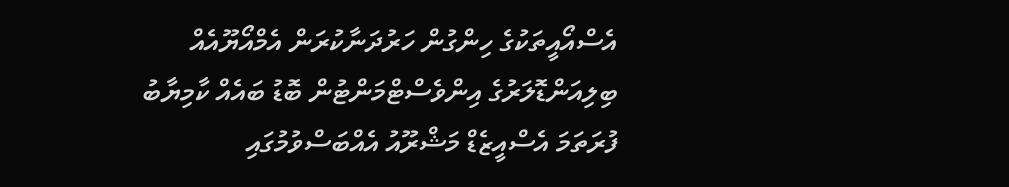އެސްއޯއީތަކުގެ ހިންގުން ހަރުދަނާކުރަން އެމްއޯޔޫއެއް
ބިލިއަންޑޮލަރުގެ އިންވެސްޓްމަންޓުން ބޮޑު ބައެއް ކާމިޔާބު
ފުރަތަމަ އެސްއީޒެޑް މަޝްރޫއު އެއްބަސްވުމުގައި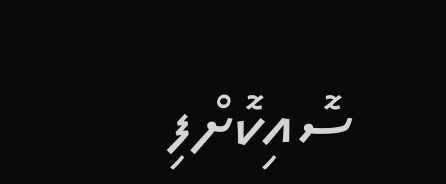ސޮއިކޮށްފި